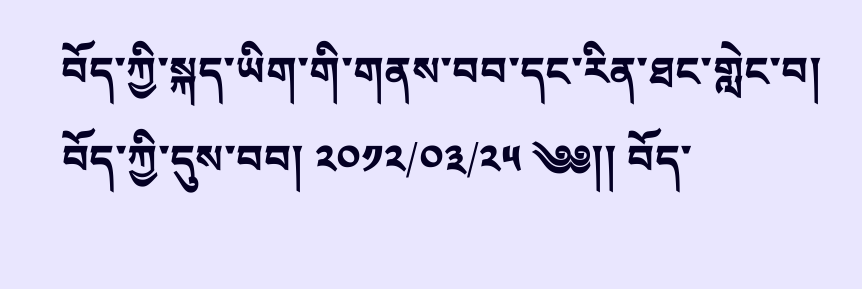བོད་ཀྱི་སྐད་ཡིག་གི་གནས་བབ་དང་རིན་ཐང་གླེང་བ། བོད་ཀྱི་དུས་བབ། ༢༠༡༢/༠༣/༢༥ ༄༅།། བོད་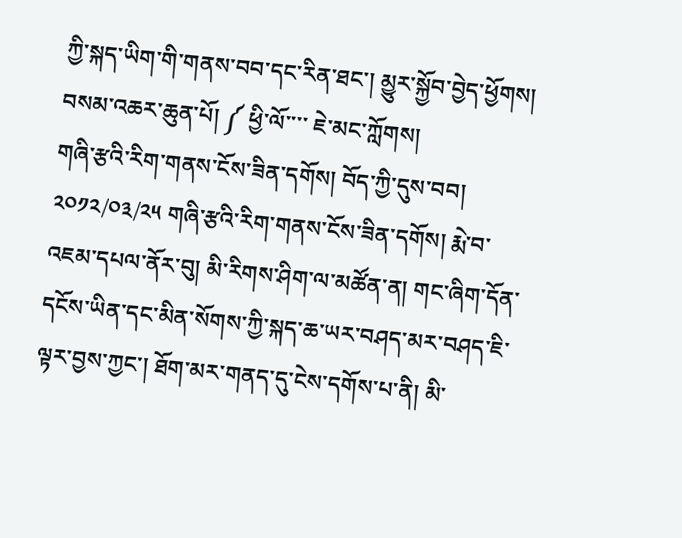ཀྱི་སྐད་ཡིག་གི་གནས་བབ་དང་རིན་ཐང་། མྱུར་སྐྱོབ་བྱེད་ཕྱོགས། བསམ་འཆར་ཆུན་པོ། ༼ ཕྱི་ལོ་་་་ ཇེ་མང་ཀློགས།
གཞི་རྩའི་རིག་གནས་ངོས་ཟིན་དགོས། བོད་ཀྱི་དུས་བབ། ༢༠༡༢/༠༣/༢༥ གཞི་རྩའི་རིག་གནས་ངོས་ཟིན་དགོས། རྨེ་བ་འཇམ་དཔལ་ནོར་བུ། མི་རིགས་ཤིག་ལ་མཚོན་ན། གང་ཞིག་དོན་དངོས་ཡིན་དང་མིན་སོགས་ཀྱི་སྐད་ཆ་ཡར་བཤད་མར་བཤད་ཇི་ལྟར་བྱས་ཀྱང་། ཐོག་མར་གནད་དུ་ངེས་དགོས་པ་ནི། མི་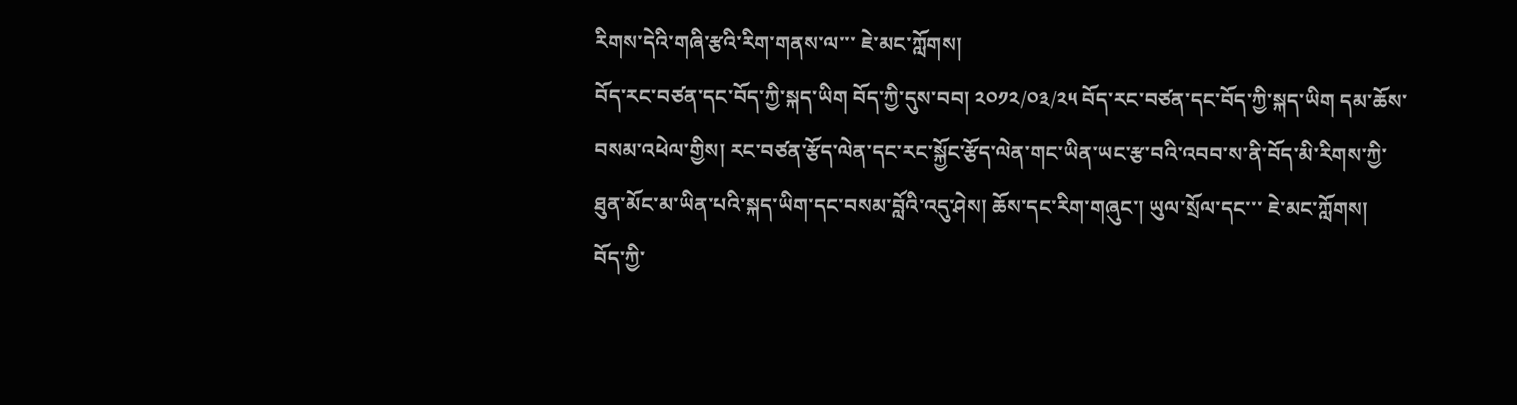རིགས་དེའི་གཞི་རྩའི་རིག་གནས་ལ་་་ ཇེ་མང་ཀློགས།
བོད་རང་བཙན་དང་བོད་ཀྱི་སྐད་ཡིག བོད་ཀྱི་དུས་བབ། ༢༠༡༢/༠༣/༢༥ བོད་རང་བཙན་དང་བོད་ཀྱི་སྐད་ཡིག དམ་ཆོས་བསམ་འཕེལ་གྱིས། རང་བཙན་རྩོད་ལེན་དང་རང་སྐྱོང་རྩོད་ལེན་གང་ཡིན་ཡང་རྩ་བའི་འབབ་ས་ནི་བོད་མི་རིགས་ཀྱི་ཐུན་མོང་མ་ཡིན་པའི་སྐད་ཡིག་དང་བསམ་བློའི་འདུ་ཤེས། ཆོས་དང་རིག་གཞུང་། ཡུལ་སྲོལ་དང་་་ ཇེ་མང་ཀློགས།
བོད་ཀྱི་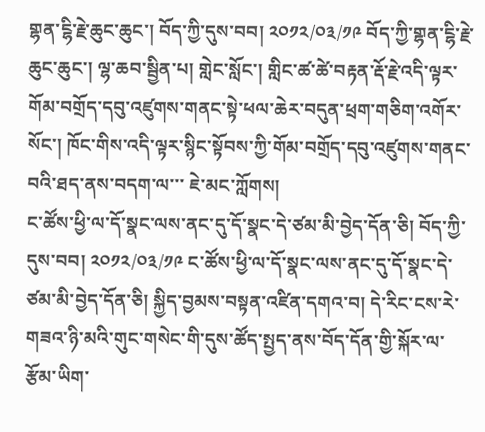གྷན་ངྷི་རྗེ་ཆུང་ཆུང་། བོད་ཀྱི་དུས་བབ། ༢༠༡༢/༠༣/༡༩ བོད་ཀྱི་གྷན་ངྷི་རྗེ་ཆུང་ཆུང་། ལྷ་ཆབ་སྦྱིན་པ། གླེང་སློང་། གླིང་ཚ་ཚེ་བརྟན་རྡོ་རྗེ་འདི་ལྟར་གོམ་བགྲོད་དབུ་འཛུགས་གནང་སྟེ་ཕལ་ཆེར་བདུན་ཕྲག་གཅིག་འགོར་སོང་། ཁོང་གིས་འདི་ལྟར་སྙིང་སྟོབས་ཀྱི་གོམ་བགྲོད་དབུ་འཛུགས་གནང་བའི་ཐད་ནས་བདག་ལ་་་ ཇེ་མང་ཀློགས།
ང་ཚོས་ཕྱི་ལ་དོ་སྣང་ལས་ནང་དུ་དོ་སྣང་དེ་ཙམ་མི་བྱེད་དོན་ཅི། བོད་ཀྱི་དུས་བབ། ༢༠༡༢/༠༣/༡༩ ང་ཚོས་ཕྱི་ལ་དོ་སྣང་ལས་ནང་དུ་དོ་སྣང་དེ་ཙམ་མི་བྱེད་དོན་ཅི། སྐྱིད་བྱམས་བསྟན་འཛིན་དགའ་བ། དེ་རིང་ངས་རེ་གཟའ་ཉི་མའི་གུང་གསེང་གི་དུས་ཚོད་སྤྱད་ནས་བོད་དོན་གྱི་སྐོར་ལ་རྩོམ་ཡིག་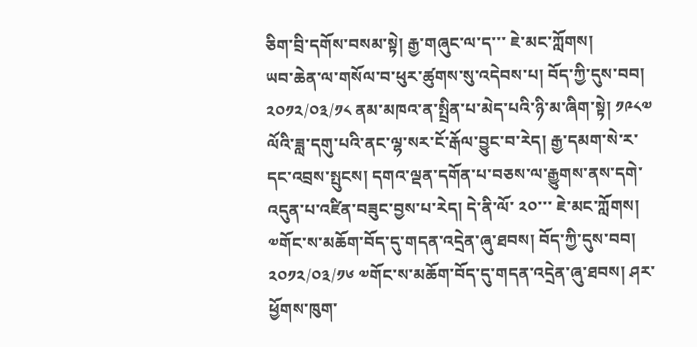ཅིག་བྲི་དགོས་བསམ་སྟེ། རྒྱ་གཞུང་ལ་ད་་་ ཇེ་མང་ཀློགས།
ཡབ་ཆེན་ལ་གསོལ་བ་ཕུར་ཚུགས་སུ་འདེབས་པ། བོད་ཀྱི་དུས་བབ། ༢༠༡༢/༠༣/༡༨ ནམ་མཁའ་ན་སྤྲིན་པ་མེད་པའི་ཉི་མ་ཞིག་སྟེ། ༡༩༨༧ ལོའི་ཟླ་དགུ་པའི་ནང་ལྷ་སར་ངོ་རྒོལ་བྱུང་བ་རེད། རྒྱ་དམག་སེ་ར་དང་འབྲས་སྤུངས། དགའ་ལྡན་དགོན་པ་བཅས་ལ་རྒྱུགས་ནས་དགེ་འདུན་པ་འཛིན་བཟུང་བྱས་པ་རེད། དེ་ནི་ལོ་ ༢༠་་་ ཇེ་མང་ཀློགས།
༧གོང་ས་མཆོག་བོད་དུ་གདན་འདྲེན་ཞུ་ཐབས། བོད་ཀྱི་དུས་བབ། ༢༠༡༢/༠༣/༡༦ ༧གོང་ས་མཆོག་བོད་དུ་གདན་འདྲེན་ཞུ་ཐབས། ཤར་ཕྱོགས་ཁུག་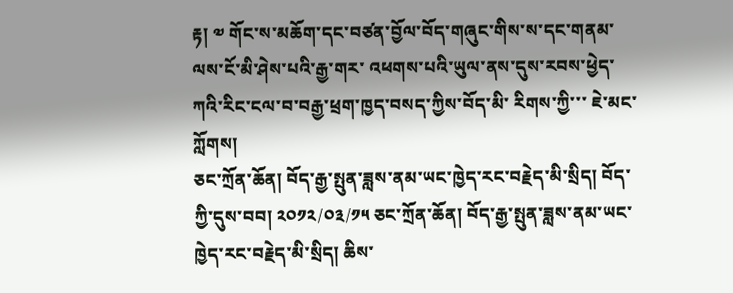རྟ། ༧ གོང་ས་མཆོག་དང་བཙན་བྱོལ་བོད་གཞུང་གིས་ས་དང་གནམ་ལས་ངོ་མི་ཤེས་པའི་རྒྱ་གར་ འཕགས་པའི་ཡུལ་ནས་དུས་རབས་ཕྱེད་ཀའི་རིང་ངལ་བ་བརྒྱ་ཕྲག་ཁྱད་བསད་ཀྱིས་བོད་མི་ རིགས་ཀྱི་་་ ཇེ་མང་ཀློགས།
ཅང་ཀྲོན་ཆོན། བོད་རྒྱ་སྤུན་ཟླས་ནམ་ཡང་ཁྱེད་རང་བརྗེད་མི་སྲིད། བོད་ཀྱི་དུས་བབ། ༢༠༡༢/༠༣/༡༥ ཅང་ཀྲོན་ཆོན། བོད་རྒྱ་སྤུན་ཟླས་ནམ་ཡང་ཁྱེད་རང་བརྗེད་མི་སྲིད། ཆིས་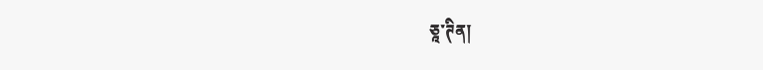ཅཱ་ཊིན།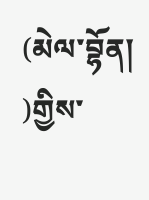(མེལ་བྷོན། )གྱིས་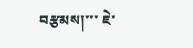བརྩམས།་་་ ཇེ་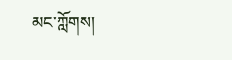མང་ཀློགས།